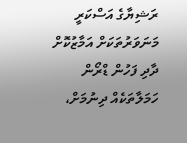ރަޝިޔާގެ އަސްކަރީ މަނަވަރުތަކަށް އަމާޒުކޮށް ދާދި ފަހުން ޑްރޯން ހަމަލާތަކެއް ދިނުމަށް،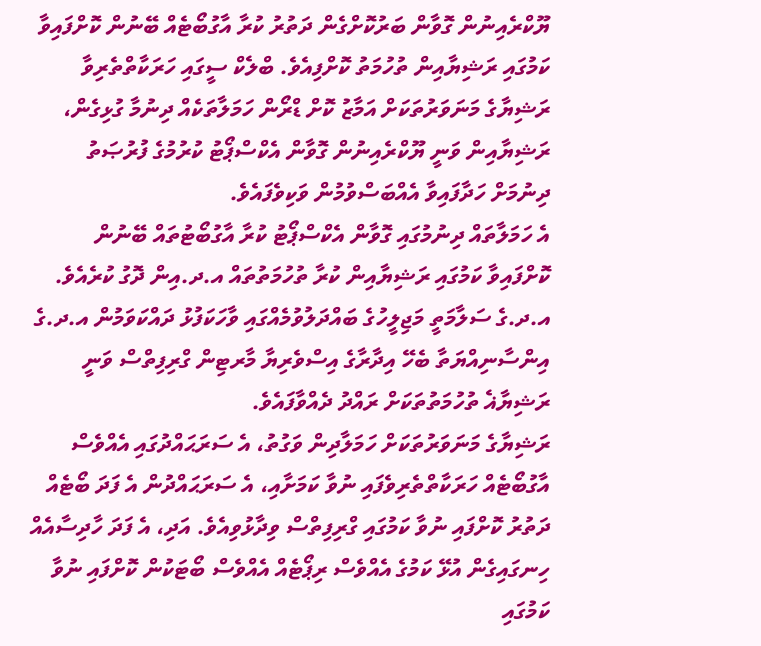ޔޫކްރެއިނުން ގޮވާން ބަރުކޮށްގެން ދަތުރު ކުރާ އާގުބޯޓެއް ބޭނުން ކޮށްފައިވާ ކަމުގައި ރަޝިޔާއިން ތުހުމަތު ކޮށްފިއެވެ. ބްލެކް ސީގައި ހަރަކާތްތެރިވާ ރަޝިޔާގެ މަނަވަރުތަކަށް އަމާޒު ކޮށް ޑްރޯން ހަމަލާތަކެއް ދިނުމާ ގުޅިގެން، ރަޝިޔާއިން ވަނީ ޔޫކްރެއިނުން ގޮވާން އެކްސްޕޯޓު ކުރުމުގެ ފުރުޞަތު ދިނުމަށް ހަދާފައިވާ އެއްބަސްވުމުން ވަކިވެފައެވެ.
އެ ހަމަލާތައް ދިނުމުގައި ގޮވާން އެކްސްޕޯޓު ކުރާ އާގުބޯޓުތައް ބޭނުން ކޮށްފައިވާ ކަމުގައި ރަޝިޔާއިން ކުރާ ތުހުމަތުތައް އ.ދ.އިން ދޮގު ކުރެއެވެ. އ.ދ.ގެ ސަލާމަތީ މަޖިލީހުގެ ބައްދަލުވުމެއްގައި ވާހަކަފުޅު ދައްކަވަމުން އ.ދ.ގެ އިންސާނިއްޔަތާ ބެހޭ އިދާރާގެ އިސްވެރިޔާ މާރޓިން ގްރިފިތްސް ވަނީ ރަޝިޔާޣެ ތުހުމަތުތަކަށް ރައްދު ދެއްވާފައެވެ.
ރަޝިޔާގެ މަނަވަރުތަކަށް ހަމަލާދިން ވަގުތު، އެ ސަރަޙައްދުގައި އެއްވެސް އާގުބޯޓެއް ހަރަކާތްތެރިވެފައި ނުވާ ކަމަށާއި، އެ ސަރަޙައްދުން އެ ފަދަ ބޯޓެއް ދަތުރު ކޮށްފައި ނުވާ ކަމުގައި ގްރިފިތްސް ވިދާޅުވިއެވެ. އަދި، އެ ފަދަ ހާދިސާއެއް ހިނގައިގެން އުޅޭ ކަމުގެ އެއްވެސް ރިޕޯޓެއް އެއްވެސް ބޯޓަކުން ކޮށްފައި ނުވާ ކަމުގައި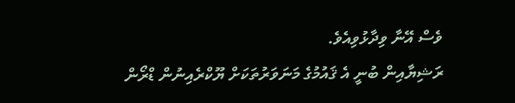ވެސް އޭނާ ވިދާޅުވިއެވެ.
ރަޝިޔާއިން ބުނީ އެ ޤައުމުގެ މަނަވަރުތަކަށް ޔޫކްރެއިނުން ޑްރޯން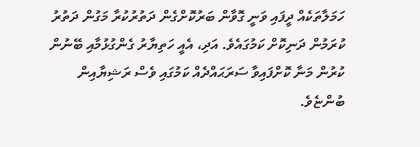ހަމަލާތަކެއް ދީފައި ވަނީ ގޮވާން ބަރުކޮށްގެން ދަތުރުކުރާ މަގުން ދަތުރު ކުރަމުން ދަނިކޮށް ކަމުގައެވެ. އަދި، އެއީ ހަތިޔާރު ގެންގުޅުމާއި ބޭނުން ކުރުން މަނާ ކޮށްފައިވާ ސަރަޙައްދެއް ކަމުގައި ވެސް ރަޝިޔާއިން ބުންޏެވެ.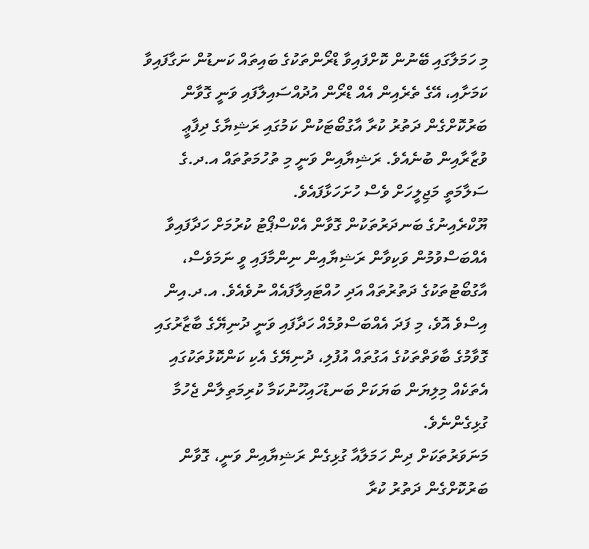މި ހަމަލާގައި ބޭނުން ކޮށްފައިވާ ޑްރޯންތަކުގެ ބައިތައް ކަނޑުން ނަގާފައިވާ ކަމަށާއި، އޭގެ ތެރެއިން އެއް ޑްރޯން އުދުއްސައިލާފައި ވަނީ ގޮވާން ބަރުކޮށްގެން ދަތުރު ކުރާ އާގުބޯޓަކުން ކަމުގައި ރަޝިޔާގެ ދިފާޢީ ވުޒާރާއިން ބުނެއެވެ. ރަޝިޔާއިން ވަނީ މި ތުހުމަތުތައް އ.ދ.ގެ ސަލާމަތީ މަޖިލީހަށް ވެސް ހުށަހަޅާފައެވެ.
ޔޫކްރެއިނުގެ ބަނދަރުތަކުން ގޮވާން އެކްސްޕޯޓު ކުރުމަށް ހަދާފައިވާ އެއްބަސްވުމުން ވަކިވާން ރަޝިޔާއިން ނިންމާފައި ވީ ނަމަވެސް، އާގުބޯޓުތަކުގެ ދަތުރުތައް އަދި ހުއްޓައިލާފައެއް ނުވެއެވެ. އ.ދ.އިން އިސްވެ އޮވެ، މި ފަދަ އެއްބަސްވުމެއް ހަދާފައި ވަނީ ދުނިޔޭގެ ބާޒާރުގައި ގޮވާމުގެ ބާވަތްތަކުގެ އަގުތައް އުފުލި، ދުނިޔޭގެ އެކި ކަންކޮޅުތަކުގައި އެތަކެއް މިލިޔަން ބަޔަކަށް ބަނޑުހައިހޫނުކަމާ ކުރިމަތިލާން ޖެހުމާ ގުޅިގެންނެވެ.
މަނަވަރުތަކަށް ދިން ހަމަލާއާ ގުޅިގެން ރަޝިޔާއިން ވަނީ، ގޮވާން ބަރުކޮށްގެން ދަތުރު ކުރާ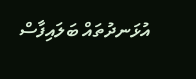އުޅަނދުތައް ބަލައިފާސް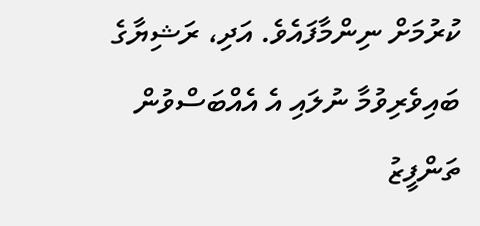ކުރުމަށް ނިންމާފައެވެ. އަދި، ރަޝިޔާގެ ބައިވެރިވުމާ ނުލައި އެ އެއްބަސްވުން ތަންފީޒު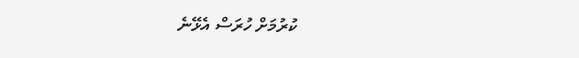ކުރުމަށް ހުރަސް އެޅޭނެ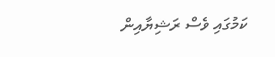ކަމުގައި ވެސް ރަޝިޔާއިން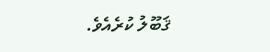ޤަބޫލު ކުރެއެވެ.